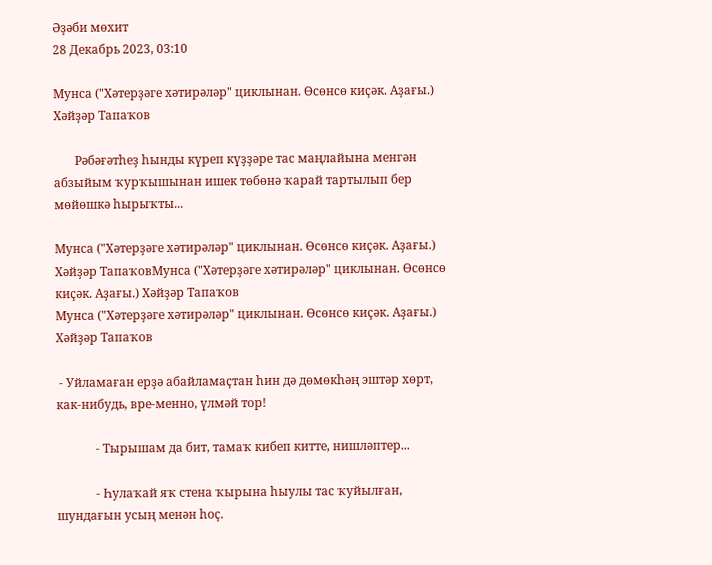Әҙәби мѳхит
28 Декабрь 2023, 03:10

Мунса ("Хәтерҙәге хәтирәләр" циклынан. Өсөнсө киҫәк. Аҙағы.) Хәйҙәр Тапаҡов

       Рәбәғәтһеҙ һынды күреп күҙҙәре тас маңлайына менгән абзыйым ҡурҡышынан ишек төбөнә ҡарай тартылып бер мөйөшкә һырыҡты...

Мунса ("Хәтерҙәге хәтирәләр" циклынан. Өсөнсө киҫәк. Аҙағы.) Хәйҙәр ТапаҡовМунса ("Хәтерҙәге хәтирәләр" циклынан. Өсөнсө киҫәк. Аҙағы.) Хәйҙәр Тапаҡов
Мунса ("Хәтерҙәге хәтирәләр" циклынан. Өсөнсө киҫәк. Аҙағы.) Хәйҙәр Тапаҡов

 - Уйламаған ерҙә абайламаҫтан һин дә дөмөкһәң эштәр хөрт, как-нибудь, вре-менно, үлмәй тор!

             - Тырышам да бит, тамаҡ кибеп китте, нишләптер...

             - Һулаҡай яҡ стена ҡырына һыулы тас ҡуйылған, шундағын усың менән һоҫ.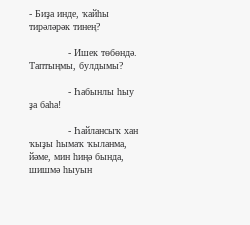- Биҙа инде, ҡайһы тирәләрәк тинең?

             - Ишек төбөндә. Таптыңмы, булдымы?

             - Һабынлы һыу ҙа баһа!

             - Һайлансыҡ хан ҡыҙы һымаҡ ҡыланма, йәме, мин һиңә бында, шишмә һыуын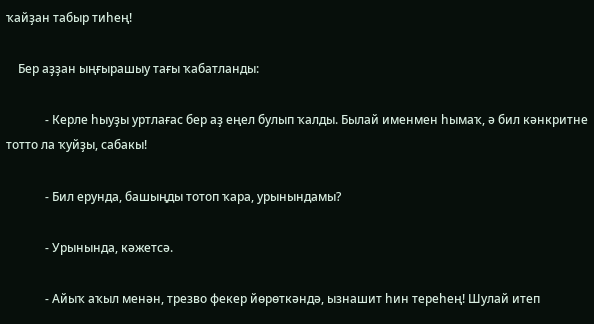ҡайҙан табыр тиһең!

    Бер аҙҙан ыңғырашыу тағы ҡабатланды:

             - Керле һыуҙы уртлағас бер аҙ еңел булып ҡалды. Былай именмен һымаҡ, ә бил кәнкритне тотто ла ҡуйҙы, сабакы!

             - Бил ерунда, башыңды тотоп ҡара, урынындамы?

             - Урынында, кәжетсә.

             - Айыҡ аҡыл менән, трезво фекер йөрөткәндә, ызнашит һин тереһең! Шулай итеп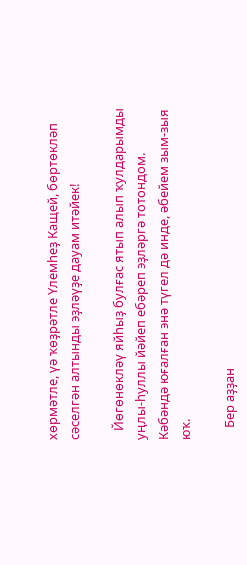хөрмәтле, үә ҡөҙрәтле Үлемһеҙ Кащей, бөртөкләп сәселгән алтынды эҙләүҙе дауам итәйек!

   Йөгөнөкләү яйһыҙ булғас ятып алып ҡулдарымды уңлы-һуллы йәйеп ебәреп эҙләргә тотондом. Кәбәндә юғалған энә түгел дә инде, әбейем зым-зыя юҡ.

    Бер аҙҙан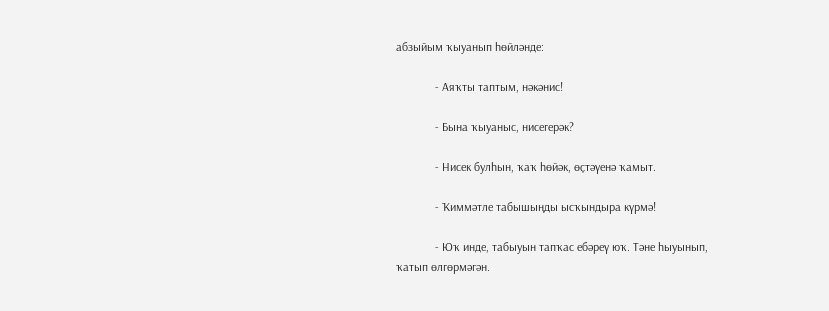абзыйым ҡыуанып һөйләнде:

             - Аяҡты таптым, нәкәнис!

             - Бына ҡыуаныс, нисегерәк?

             - Нисек булһын, ҡаҡ һөйәк, өҫтәүенә ҡамыт.

             - Ҡиммәтле табышыңды ысҡындыра күрмә!

             - Юҡ инде, табыуын тапҡас ебәреү юҡ. Тәне һыуынып, ҡатып өлгөрмәгән.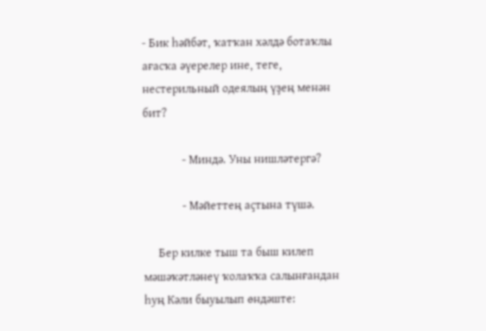- Бик һәйбәт, ҡатҡан хәлдә ботаҡлы ағасҡа әүерелер ине, теге, нестерильный одеялың үҙең менән бит?

             - Миндә. Уны нишләтергә?

             - Мәйеттең аҫтына түшә.

     Бер килке тыш та быш килеп мәшәҡәтләнеү ҡолаҡҡа салынғандан һуң Кәли быуылып өндәште: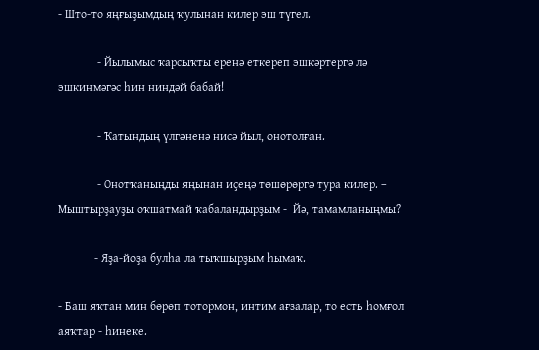- Што-то яңғыҙымдың ҡулынан килер эш түгел.

             - Йылымыс ҡарсыҡты еренә еткереп эшкәртергә лә эшкинмәгәс һин ниндәй бабай!

             - Ҡатындың үлгәненә нисә йыл, онотолған.

             - Онотҡаныңды яңынан иҫеңә төшөрөргә тура килер. – Мыштырҙауҙы оҡшатмай ҡабаландырҙым -  Йә, тамамланыңмы?

            - Яҙа-йоҙа булһа ла тыҡшырҙым һымаҡ.

- Баш яҡтан мин бөрөп тотормон, интим ағзалар, то есть һомғол аяҡтар - һинеке.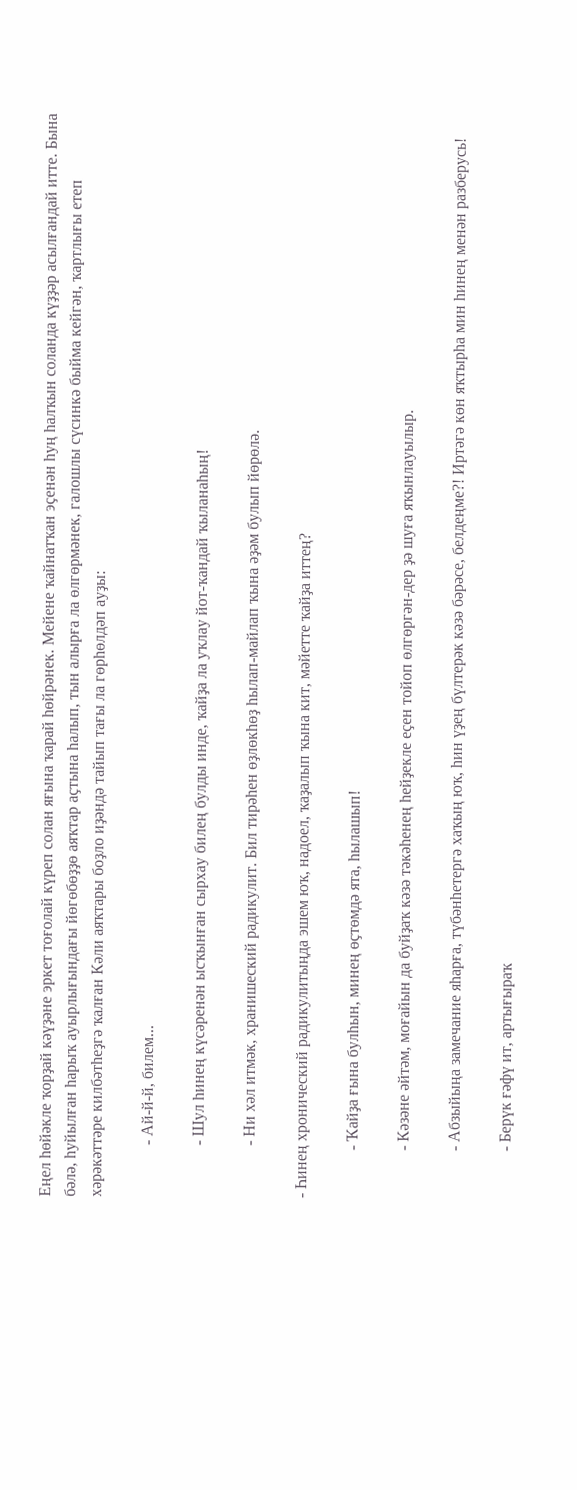Еңел һөйәкле ҡорҙай кәүҙәне эркет тоғолай күреп солан яғына ҡарай һөйрәнек. Мейене ҡайнатҡан эҫенән һуң һалҡын соланда күҙҙәр асылғандай итте. Бына бәлә, һуйылған һарыҡ ауырлығындағы йөгөбөҙҙө аяҡтар аҫтына һалып, тын алырға ла өлгөрмәнек, галошлы сүсинкә быйма кейгән, ҡартлығы етеп хәрәкәттәре килбәтһеҙгә ҡалған Кәли аяҡтары боҙло иҙәндә тайып тағы ла гөрһөлдәп ауҙы:

             - Ай-й-й, билем...

             - Шул һинең күсәренән ысҡынған сырхау билең булды инде, ҡайҙа ла уҡлау йот-ҡандай ҡыланаһың!

             - Ни хәл итмәк, хранишеский радикулит. Бил тирәһен өҙлөкһөҙ һылап-майлап ҡына әҙәм булып йөрөлә.

- Һинең хронический радикулитыңда эшем юҡ, надоел, ҡаҙалып ҡына кит, мәйетте ҡайҙа иттең?

            - Ҡайҙа ғына булһын, минең өҫтөмдә ята, һылашып!

            - Кәзәне әйтәм, моғайын да буйҙаҡ кәзә тәкәһенең һейҙекле еҫен тойоп өлгөргән-дер ҙә шуға яҡынлауылыр.

            - Абзыйыңа замечание яһарға, түбәнһетергә хаҡың юҡ, һин үҙең бүлтерәк кәзә бәрәсе, белдеңме?! Иртәгә көн яҡтырһа мин һинең менән разберусь!

            - Берүк ғәфү ит, артығыраҡ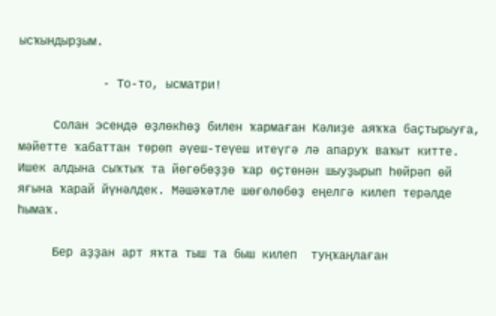ысҡындырҙым.

            - То-то, ысматри!

     Солан эсендә өҙлөкһөҙ билен ҡармаған Кәлиҙе аяҡҡа баҫтырыуға, мәйетте ҡабаттан төрөп әүеш-теүеш итеүгә лә апаруҡ ваҡыт китте. Ишек алдына сыҡтыҡ та йөгөбөҙҙө ҡар өҫтөнән шыуҙырып һөйрәп өй яғына ҡарай йүнәлдек. Мәшәҡәтле шөғөлөбөҙ еңелгә килеп терәлде һымаҡ.

     Бер аҙҙан арт яҡта тыш та быш килеп  туңҡаңлаған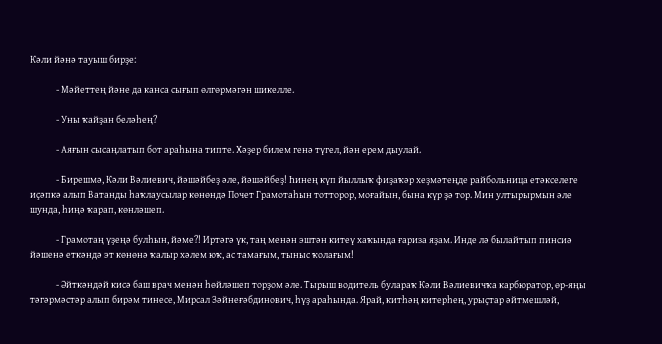Кәли йәнә тауыш бирҙе:

             - Мәйеттең йәне да канса сығып өлгөрмәгән шикелле.

             - Уны ҡайҙан беләһең?

             - Аяғын сысаңлатып бот араһына типте. Хәҙер билем генә түгел, йән ерем дыулай.

             - Бирешмә, Кәли Вәлиевич, йәшәйбеҙ әле, йәшәйбеҙ! Һинең күп йыллыҡ фиҙаҡәр хеҙмәтеңде райбольница етәкселеге иҫәпкә алып Ватанды һаҡлаусылар көнөндә Почет Грамотаһын тотторор, моғайын, бына күр ҙә тор. Мин ултырырмын әле шунда, һиңә ҡарап, көнләшеп.

             - Грамотаң үҙеңә булһын, йәме?! Иртәгә үк, таң менән эштән китеү хаҡында ғариза яҙам. Инде лә былайтып пинсиә йәшенә еткәндә эт көнөнә ҡалыр хәлем юҡ, ас тамағым, тыныс ҡолағым!

             - Әйткәндәй кисә баш врач менән һөйләшеп торҙом әле. Тырыш водитель булараҡ Кәли Вәлиевичҡа карбюратор, өр-яңы тәгәрмәстәр алып бирәм тинесе, Мирсал Зәйнеғәбдинович, һүҙ араһында. Ярай, китһәң китерһең, урыҫтар әйтмешләй,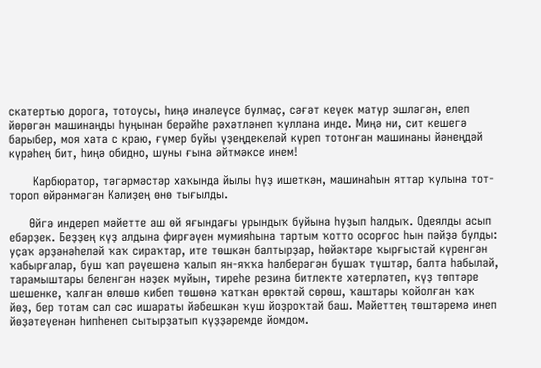скатертью дорога, тотоусы, һиңә инәлеүсе булмаҫ, сәғәт кеүек матур эшләгән, елеп йөрөгән машинаңды һуңынан берәйһе рәхәтләнеп ҡуллана инде. Миңә ни, сит кешегә барыбер, моя хата с краю, ғүмер буйы үҙеңдекеләй күреп тотонған машинаны йәнеңдәй күрәһең бит, һиңә обидно, шуны ғына әйтмәксе инем!

      Карбюратор, тәгәрмәстәр хаҡында йылы һүҙ ишеткән, машинаһын яттар ҡулына тот-тороп өйрәнмәгән Кәлиҙең өнө тығылды.

     Өйгә индереп мәйетте аш өй яғындағы урындыҡ буйына һуҙып һалдыҡ. Одеялды асып ебәрҙек. Беҙҙең күҙ алдына фирғәүен мумияһына тартым ҡотто осорғос һын пәйҙә булды: уҫаҡ әрҙәнәһеләй ҡаҡ сираҡтар, ите төшкән балтырҙар, һөйәктәре ҡырғыстай күренгән ҡабырғалар, буш ҡап рәүешенә ҡалып ян-яҡҡа һәлберәгән бушаҡ түштәр, балта һабылай, тарамыштары беленгән нәҙек муйын, тиреһе резина битлекте хәтерләтеп, күҙ төптәре шешенке, ҡалған өлөшө кибеп төшөнә ҡатҡан өрөктәй сөрөш, ҡаштары ҡойолған ҡаҡ йөҙ, бер тотам сал сәс ишараты йәбешкән ҡуш йоҙроҡтай баш. Мәйеттең төштәремә инеп йөҙәтеүенән һипһенеп сытырҙатып күҙҙәремде йомдом.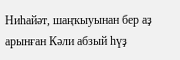Ниһайәт, шаңҡыуынан бер аҙ арынған Кәли абзый һүҙ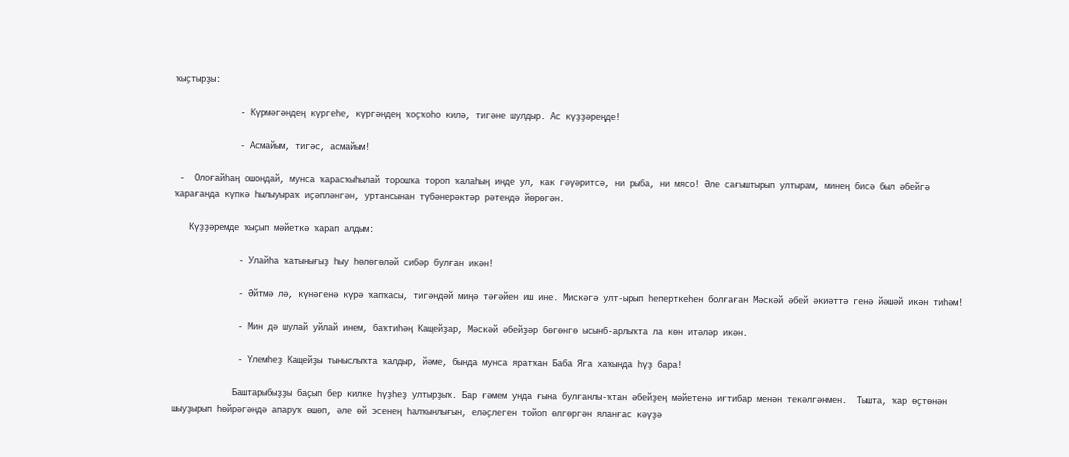ҡыҫтырҙы:

             - Күрмәгәндең күргеһе, күргәндең ҡоҫҡоһо килә, тигәне шулдыр. Ас күҙҙәреңде!

             - Асмайым, тигәс, асмайым!

 -  Олоғайһаң ошондай, мунса ҡарасҡыһылай торошҡа тороп ҡалаһың инде ул, как гәүәритсә, ни рыба, ни мясо! Әле сағыштырып ултырам, минең бисә был әбейгә ҡарағанда күпкә һылыуыраҡ иҫәпләнгән, уртансынан түбәнерәктәр рәтендә йөрөгән.

   Күҙҙәремде ҡыҫып мәйеткә ҡарап алдым:

             - Улайһа ҡатынығыҙ һыу һөлөгөләй сибәр булған икән!

             - Әйтмә лә, күнәгенә күрә ҡапҡасы, тигәндәй миңә тәғәйен иш ине. Мискәгә улт-ырып һеперткеһен болғаған Мәскәй әбей әкиәттә генә йәшәй икән тиһәм!

             - Мин дә шулай уйлай инем, баҡтиһәң Кащейҙар, Мәскәй әбейҙәр бөгөнгө ысынб-арлыҡта ла көн итәләр икән.

             - Үлемһеҙ Кащейҙы тыныслыҡта ҡалдыр, йәме, бында мунса яратҡан Баба Яга хаҡында һүҙ бара!

            Баштарыбыҙҙы баҫып бер килке һүҙһеҙ ултырҙыҡ. Бар ғәмем унда ғына булғанлы-ҡтан әбейҙең мәйетенә иғтибар менән текәлгәнмен.  Тышта, ҡар өҫтөнән шыуҙырып һөйрәгәндә апаруҡ өшөп, әле өй эсенең һалҡынлығын, еләҫлеген тойоп өлгөргән яланғас кәүҙә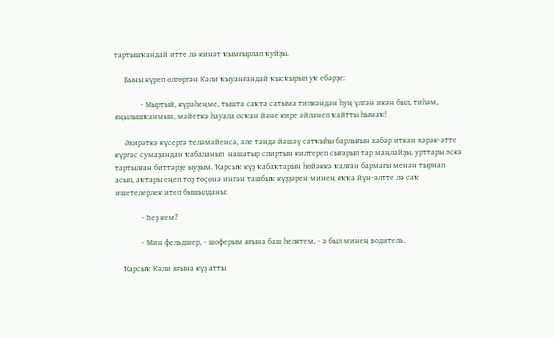тартышҡандай итте лә кинәт ҡымғырлап ҡуйҙы.

     Быны күреп өлгөргән Кәли ҡыуанғандай ҡысҡырып уҡ ебәрҙе:

             - Мыртый, күрәһеңме, тышта саҡта сатыма типкәндән һуң үлгән икән был, тиһәм, яңылышҡанмын, мәйеткә һауала осҡан йәне кире әйләнеп ҡайтты һымаҡ!

     Әхирәткә күсергә теләмәйенсә, әле тәндә йәшәү сатҡыһы барлығын хәбәр иткән хәрәк-әтте күргәс сумаҙандан ҡабаланып  нашатыр спиртын килтереп сығарып тар маңлайҙы, урттары эскә тартылған биттәрҙе ыуҙым. Ҡарсыҡ күҙ ҡабаҡтарын һөйәккә ҡалған бармағы менән тырнап асып, аҡтары еңеп тоҙ төҫөнә ингән ташбыҡ күҙҙәрен минең яҡҡа йүн-әлтте лә саҡ ишетелерлек итеп бышылданы:

             - Һеҙ кем?

             - Мин фельдшер, - шоферым яғына баш һелктем, - ә был минең водитель.

    Ҡарсыҡ Кәли яғына күҙ атты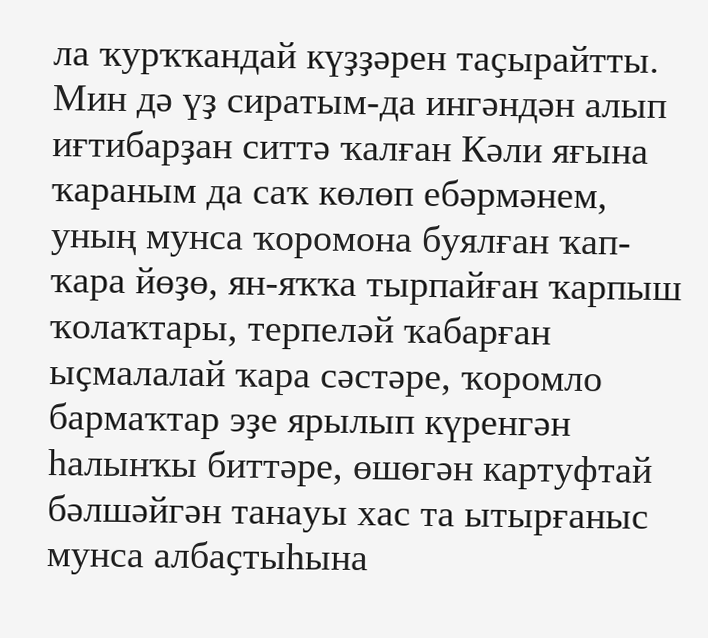ла ҡурҡҡандай күҙҙәрен таҫырайтты. Мин дә үҙ сиратым-да ингәндән алып иғтибарҙан ситтә ҡалған Кәли яғына ҡараным да саҡ көлөп ебәрмәнем, уның мунса ҡоромона буялған ҡап-ҡара йөҙө, ян-яҡҡа тырпайған ҡарпыш ҡолаҡтары, терпеләй ҡабарған ыҫмалалай ҡара сәстәре, ҡоромло бармаҡтар эҙе ярылып күренгән һалынҡы биттәре, өшөгән картуфтай бәлшәйгән танауы хас та ытырғаныс мунса албаҫтыһына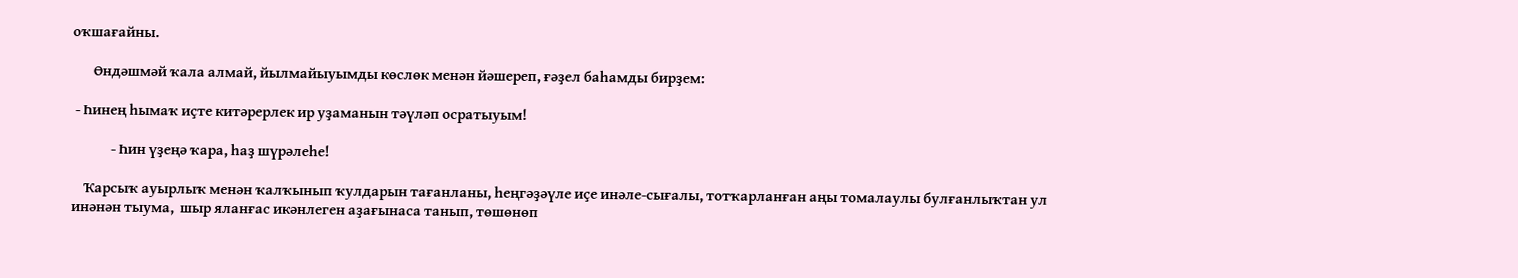оҡшағайны.

       Өндәшмәй ҡала алмай, йылмайыуымды көслөк менән йәшереп, ғәҙел баһамды бирҙем:

 - Һинең һымаҡ иҫте китәрерлек ир уҙаманын тәүләп осратыуым!

             - Һин үҙеңә ҡара, һаҙ шүрәлеһе!

    Ҡарсыҡ ауырлыҡ менән ҡалҡынып ҡулдарын тағанланы, һеңгәҙәүле иҫе инәле-сығалы, тотҡарланған аңы томалаулы булғанлыҡтан ул инәнән тыума,  шыр яланғас икәнлеген аҙағынаса танып, төшөнөп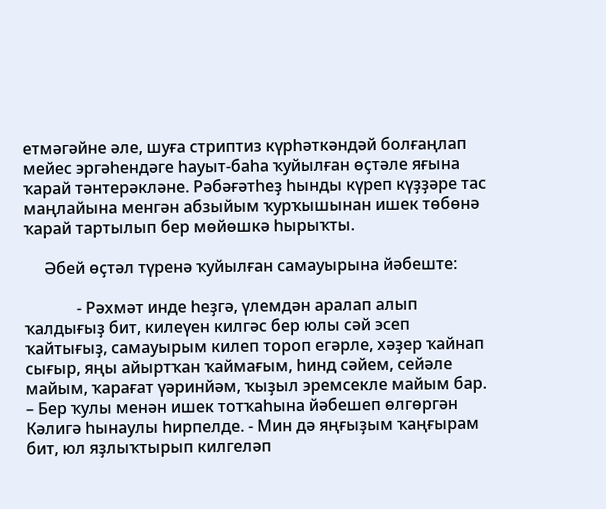етмәгәйне әле, шуға стриптиз күрһәткәндәй болғаңлап мейес эргәһендәге һауыт-баһа ҡуйылған өҫтәле яғына ҡарай тәнтерәкләне. Рәбәғәтһеҙ һынды күреп күҙҙәре тас маңлайына менгән абзыйым ҡурҡышынан ишек төбөнә ҡарай тартылып бер мөйөшкә һырыҡты.

     Әбей өҫтәл түренә ҡуйылған самауырына йәбеште:

             - Рәхмәт инде һеҙгә, үлемдән аралап алып ҡалдығыҙ бит, килеүен килгәс бер юлы сәй эсеп ҡайтығыҙ, самауырым килеп тороп егәрле, хәҙер ҡайнап сығыр, яңы айыртҡан ҡаймағым, һинд сәйем, сейәле майым, ҡарағат үәринйәм, ҡыҙыл эремсекле майым бар. – Бер ҡулы менән ишек тотҡаһына йәбешеп өлгөргән Кәлигә һынаулы һирпелде. - Мин дә яңғыҙым ҡаңғырам бит, юл яҙлыҡтырып килгеләп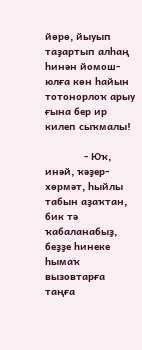йөрө, йыуып таҙартып алһаң һинән йомош-юлға көн һайын тотонорлоҡ арыу ғына бер ир килеп сыҡмалы!

             - Юҡ, инәй, ҡәҙер-хөрмәт, һыйлы табын аҙаҡтан, бик тә ҡабаланабыҙ, беҙҙе һинеке һымаҡ вызовтарға таңға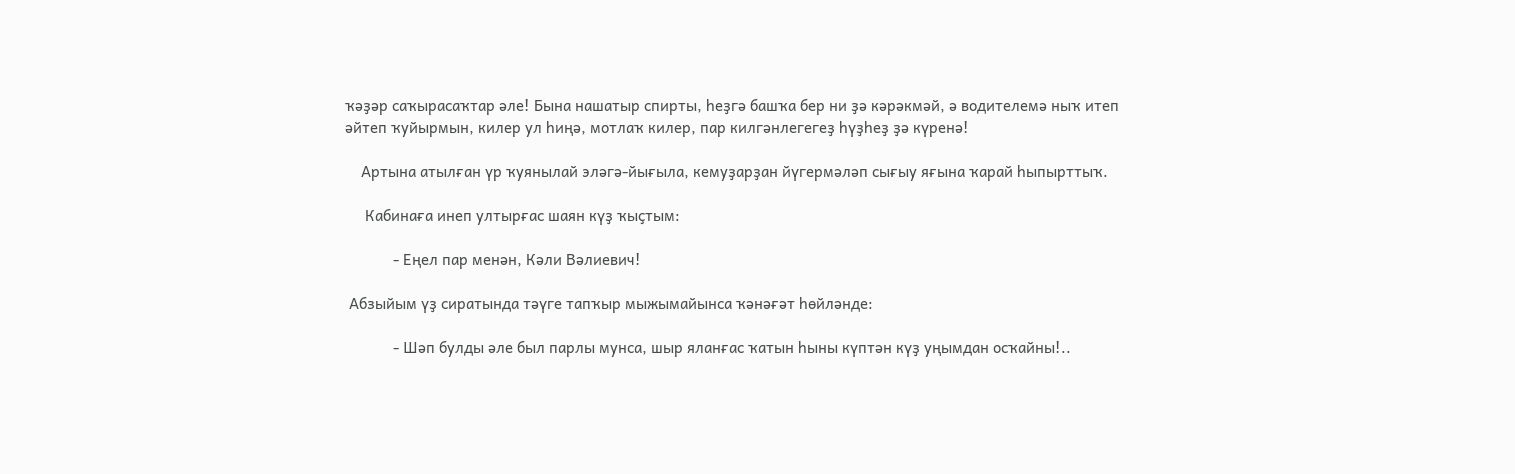ҡәҙәр саҡырасаҡтар әле! Бына нашатыр спирты, һеҙгә башҡа бер ни ҙә кәрәкмәй, ә водителемә ныҡ итеп әйтеп ҡуйырмын, килер ул һиңә, мотлаҡ килер, пар килгәнлегегеҙ һүҙһеҙ ҙә күренә!

    Артына атылған үр ҡуянылай эләгә-йығыла, кемуҙарҙан йүгермәләп сығыу яғына ҡарай һыпырттыҡ.

     Кабинаға инеп ултырғас шаян күҙ ҡыҫтым:

            - Еңел пар менән, Кәли Вәлиевич!

 Абзыйым үҙ сиратында тәүге тапҡыр мыжымайынса ҡәнәғәт һөйләнде:

            - Шәп булды әле был парлы мунса, шыр яланғас ҡатын һыны күптән күҙ уңымдан осҡайны!..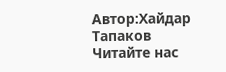Автор:Хайдар Тапаков
Читайте нас